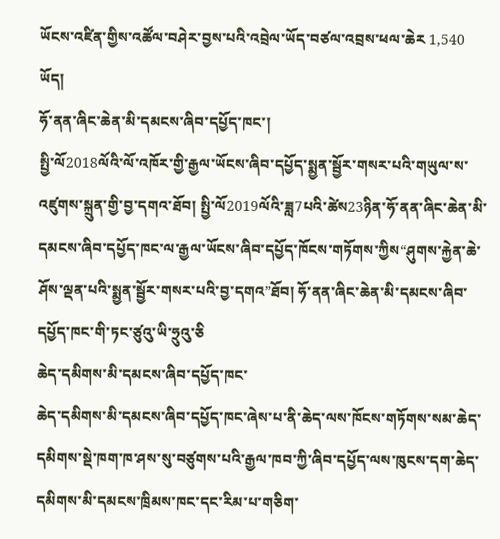ཡོངས་འཛིན་གྱིས་འཚོལ་བཤེར་བྱས་པའི་འབྲེལ་ཡོད་བཙལ་འབྲས་ཕལ་ཆེར 1,540 ཡོད།
ཧོ་ནན་ཞིང་ཆེན་མི་དམངས་ཞིབ་དཔྱོད་ཁང་།
སྤྱི་ལོ2018ལོའི་ལོ་འཁོར་གྱི་རྒྱལ་ཡོངས་ཞིབ་དཔྱོད་སྨྱན་སྦྱོར་གསར་པའི་གཡུལ་ས་འཛུགས་སྐྲུན་གྱི་བྱ་དགའ་ཐོབ། སྤྱི་ལོ2019ལོའི་ཟླ7པའི་ཚེས23ཉིན་ཧོ་ནན་ཞིང་ཆེན་མི་དམངས་ཞིབ་དཔྱོད་ཁང་ལ་རྒྱལ་ཡོངས་ཞིབ་དཔྱོད་ཁོངས་གཏོགས་ཀྱིས“ཤུགས་རྐྱེན་ཆེ་ཤོས་ལྡན་པའི་སྨྱན་སྦྱོར་གསར་པའི་བྱ་དགའ”ཐོབ། ཧོ་ནན་ཞིང་ཆེན་མི་དམངས་ཞིབ་དཔྱོད་ཁང་གི་ཏང་ཙུའུ་ཡི་ཧྲུའུ་ཅི
ཆེད་དམིགས་མི་དམངས་ཞིབ་དཔྱོད་ཁང་
ཆེད་དམིགས་མི་དམངས་ཞིབ་དཔྱོད་ཁང་ཞེས་པ་ནི་ཆེད་ལས་ཁོངས་གཏོགས་སམ་ཆེད་དམིགས་སྡེ་ཁག་ཁ་ཤས་སུ་བཙུགས་པའི་རྒྱལ་ཁབ་ཀྱི་ཞིབ་དཔྱོད་ལས་ཁུངས་དག་ཆེད་དམིགས་མི་དམངས་ཁྲིམས་ཁང་དང་རིམ་པ་གཅིག་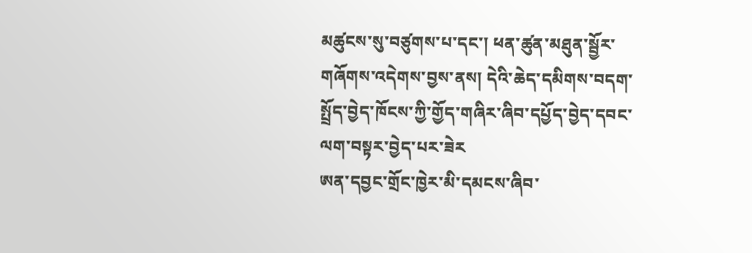མཚུངས་སུ་བཙུགས་པ་དང་། ཕན་ཚུན་མཐུན་སྦྱོར་གཞོགས་འདེགས་བྱས་ནས། དེའི་ཆེད་དམིགས་བདག་སྤྲོད་བྱེད་ཁོངས་ཀྱི་གྱོད་གཞིར་ཞིབ་དཔྱོད་བྱེད་དབང་ལག་བསྟར་བྱེད་པར་ཟེར
ཨན་དབྱང་གྲོང་ཁྱེར་མི་དམངས་ཞིབ་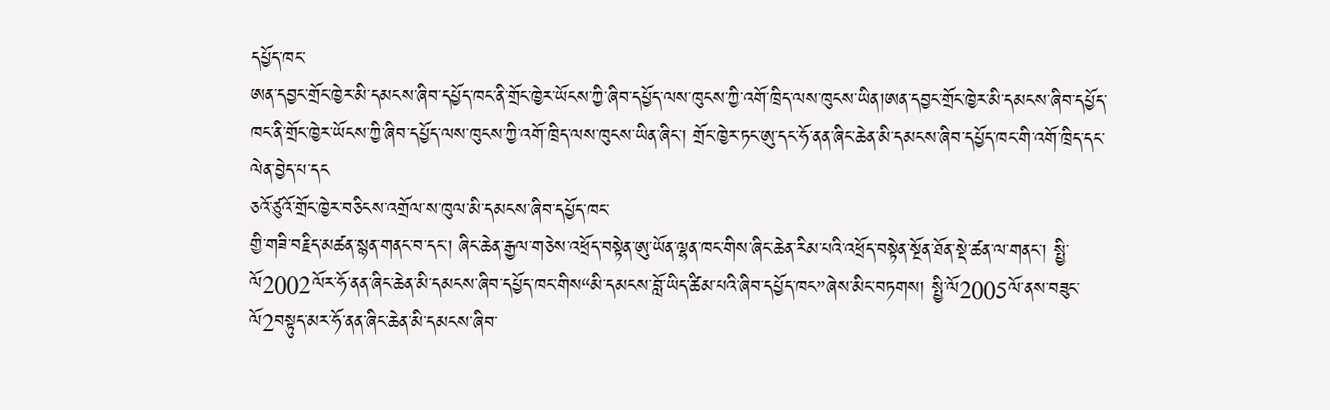དཔྱོད་ཁང་
ཨན་དབྱང་གྲོང་ཁྱེར་མི་དམངས་ཞིབ་དཔྱོད་ཁང་ནི་གྲོང་ཁྱེར་ཡོངས་ཀྱི་ཞིབ་དཔྱོད་ལས་ཁུངས་ཀྱི་འགོ་ཁྲིད་ལས་ཁུངས་ཡིན།ཨན་དབྱང་གྲོང་ཁྱེར་མི་དམངས་ཞིབ་དཔྱོད་ཁང་ནི་གྲོང་ཁྱེར་ཡོངས་ཀྱི་ཞིབ་དཔྱོད་ལས་ཁུངས་ཀྱི་འགོ་ཁྲིད་ལས་ཁུངས་ཡིན་ཞིང་། གྲོང་ཁྱེར་ཏང་ཨུ་དང་ཧོ་ནན་ཞིང་ཆེན་མི་དམངས་ཞིབ་དཔྱོད་ཁང་གི་འགོ་ཁྲིད་དང་ལེན་བྱེད་པ་དང
ཅའོ་ཙུའོ་གྲོང་ཁྱེར་བཅིངས་འགྲོལ་ས་ཁུལ་མི་དམངས་ཞིབ་དཔྱོད་ཁང་
གྱི་གཟི་བརྗིད་མཚན་སྙན་གནང་བ་དང་། ཞིང་ཆེན་རྒྱལ་གཅེས་འཕྲོད་བསྟེན་ཨུ་ཡོན་ལྷན་ཁང་གིས་ཞིང་ཆེན་རིམ་པའི་འཕྲོད་བསྟེན་སྔོན་ཐོན་སྡེ་ཚན་ལ་གནང་། སྤྱི་ལོ2002ལོར་ཧོ་ནན་ཞིང་ཆེན་མི་དམངས་ཞིབ་དཔྱོད་ཁང་གིས“མི་དམངས་བློ་ཡིད་ཚིམ་པའི་ཞིབ་དཔྱོད་ཁང”ཞེས་མིང་བཏགས། སྤྱི་ལོ2005ལོ་ནས་བཟུང་ལོ2བསྟུད་མར་ཧོ་ནན་ཞིང་ཆེན་མི་དམངས་ཞིབ་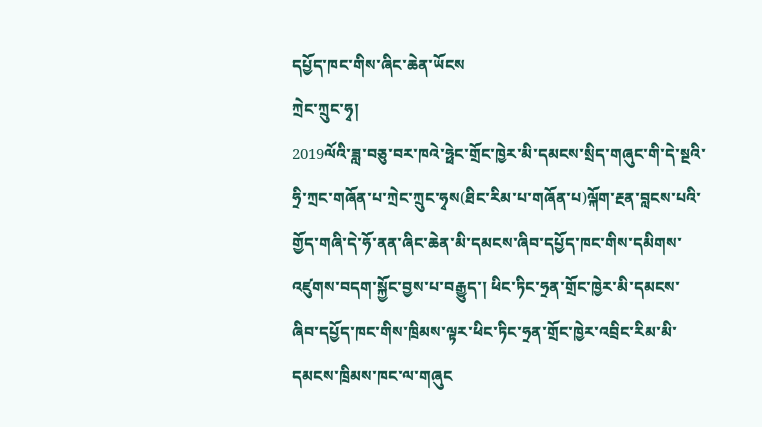དཔྱོད་ཁང་གིས་ཞིང་ཆེན་ཡོངས
ཀྲེང་ཀྲུང་ཧྭ།
2019ལོའི་ཟླ་བཅུ་བར་ཁའེ་ཧྥེང་གྲོང་ཁྱེར་མི་དམངས་སྲིད་གཞུང་གི་དེ་སྔའི་ཧྲི་ཀྲང་གཞོན་པ་ཀྲེང་ཀྲུང་ཧྭས(ཐིང་རིམ་པ་གཞོན་པ)ལྐོག་རྔན་བླངས་པའི་གྱོད་གཞི་དེ་ཧོ་ནན་ཞིང་ཆེན་མི་དམངས་ཞིབ་དཔྱོད་ཁང་གིས་དམིགས་འཛུགས་བདག་སྐྱོང་བྱས་པ་བརྒྱུད་། ཕིང་ཏིང་ཧྲན་གྲོང་ཁྱེར་མི་དམངས་ཞིབ་དཔྱོད་ཁང་གིས་ཁྲིམས་ལྟར་ཕིང་ཏིང་ཧྲན་གྲོང་ཁྱེར་འབྲིང་རིམ་མི་དམངས་ཁྲིམས་ཁང་ལ་གཞུང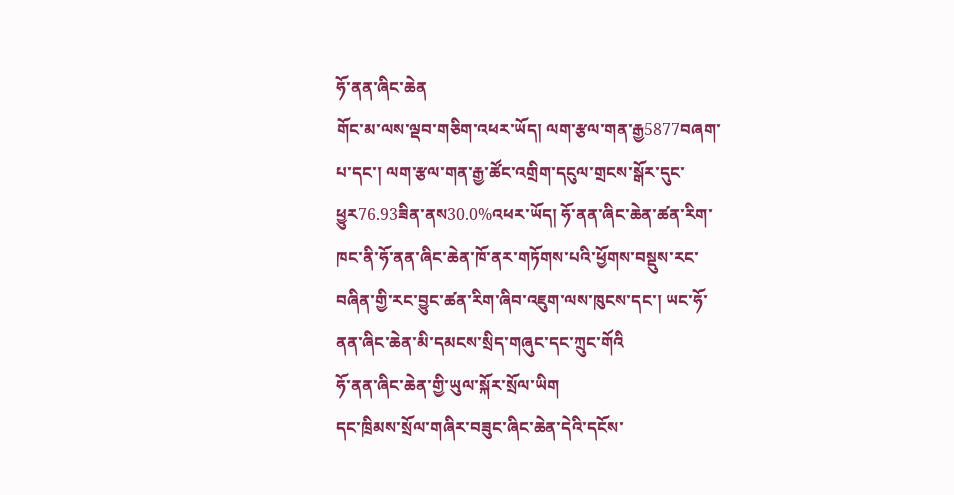ཧོ་ནན་ཞིང་ཆེན
གོང་མ་ལས་ལྡབ་གཅིག་འཕར་ཡོད། ལག་རྩལ་གན་རྒྱ5877བཞག་པ་དང་། ལག་རྩལ་གན་རྒྱ་ཚོང་འགྲིག་དངུལ་གྲངས་སྒོར་དུང་ཕྱུར76.93ཟིན་ནས30.0%འཕར་ཡོད། ཧོ་ནན་ཞིང་ཆེན་ཚན་རིག་ཁང་ནི་ཧོ་ནན་ཞིང་ཆེན་ཁོ་ནར་གཏོགས་པའི་ཕྱོགས་བསྡུས་རང་བཞིན་གྱི་རང་བྱུང་ཚན་རིག་ཞིབ་འཇུག་ལས་ཁུངས་དང་། ཡང་ཧོ་ནན་ཞིང་ཆེན་མི་དམངས་སྲིད་གཞུང་དང་ཀྲུང་གོའི
ཧོ་ནན་ཞིང་ཆེན་གྱི་ཡུལ་སྐོར་སྲོལ་ཡིག
དང་ཁྲིམས་སྲོལ་གཞིར་བཟུང་ཞིང་ཆེན་དེའི་དངོས་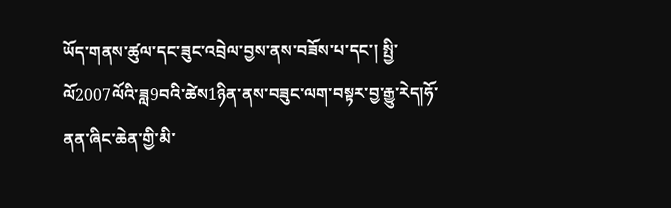ཡོད་གནས་ཚུལ་དང་ཟུང་འབྲེལ་བྱས་ནས་བཟོས་པ་དང་། སྤྱི་ལོ2007ལོའི་ཟླ9བའི་ཚེས1ཉིན་ནས་བཟུང་ལག་བསྟར་བྱ་རྒྱུ་རེད།ཧོ་ནན་ཞིང་ཆེན་གྱི་མི་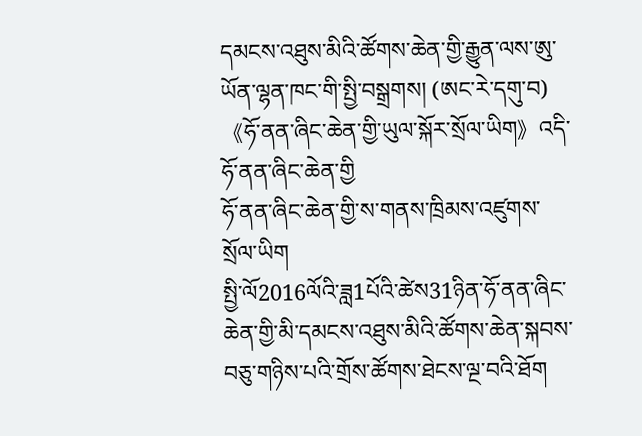དམངས་འཐུས་མིའི་ཚོགས་ཆེན་གྱི་རྒྱུན་ལས་ཨུ་ཡོན་ལྷན་ཁང་གི་སྤྱི་བསྒྲགས། (ཨང་རེ་དགུ་བ) 《ཧོ་ནན་ཞིང་ཆེན་གྱི་ཡུལ་སྐོར་སྲོལ་ཡིག》འདི་ཧོ་ནན་ཞིང་ཆེན་གྱི
ཧོ་ནན་ཞིང་ཆེན་གྱི་ས་གནས་ཁྲིམས་འཛུགས་སྲོལ་ཡིག
སྤྱི་ལོ2016ལོའི་ཟླ1པོའི་ཚེས31ཉིན་ཧོ་ནན་ཞིང་ཆེན་གྱི་མི་དམངས་འཐུས་མིའི་ཚོགས་ཆེན་སྐབས་བཅུ་གཉིས་པའི་གྲོས་ཚོགས་ཐེངས་ལྔ་བའི་ཐོག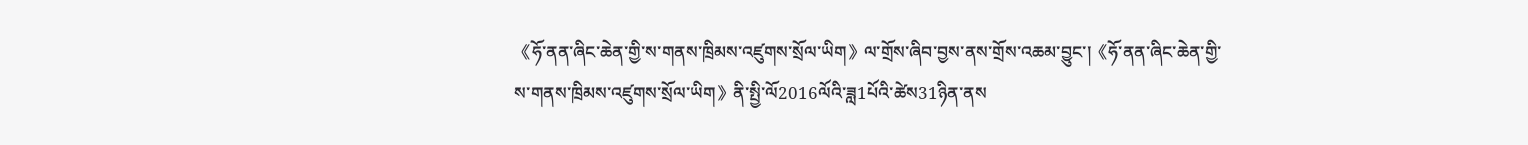《ཧོ་ནན་ཞིང་ཆེན་གྱི་ས་གནས་ཁྲིམས་འཛུགས་སྲོལ་ཡིག》ལ་གྲོས་ཞིབ་བྱས་ནས་གྲོས་འཆམ་བྱུང་།《ཧོ་ནན་ཞིང་ཆེན་གྱི་ས་གནས་ཁྲིམས་འཛུགས་སྲོལ་ཡིག》ནི་སྤྱི་ལོ2016ལོའི་ཟླ1པོའི་ཚེས31ཉིན་ནས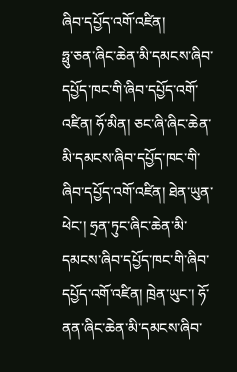ཞིབ་དཔྱོད་འགོ་འཛིན།
ཧྥུ་ཅན་ཞིང་ཆེན་མི་དམངས་ཞིབ་དཔྱོད་ཁང་གི་ཞིབ་དཔྱོད་འགོ་འཛིན། ཧོ་མིན། ཅང་ཞི་ཞིང་ཆེན་མི་དམངས་ཞིབ་དཔྱོད་ཁང་གི་ཞིབ་དཔྱོད་འགོ་འཛིན། ཐེན་ཡུན་ཕེང་། ཧྲན་ཏུང་ཞིང་ཆེན་མི་དམངས་ཞིབ་དཔྱོད་ཁང་གི་ཞིབ་དཔྱོད་འགོ་འཛིན། ཁྲེན་ཡུང་། ཧོ་ནན་ཞིང་ཆེན་མི་དམངས་ཞིབ་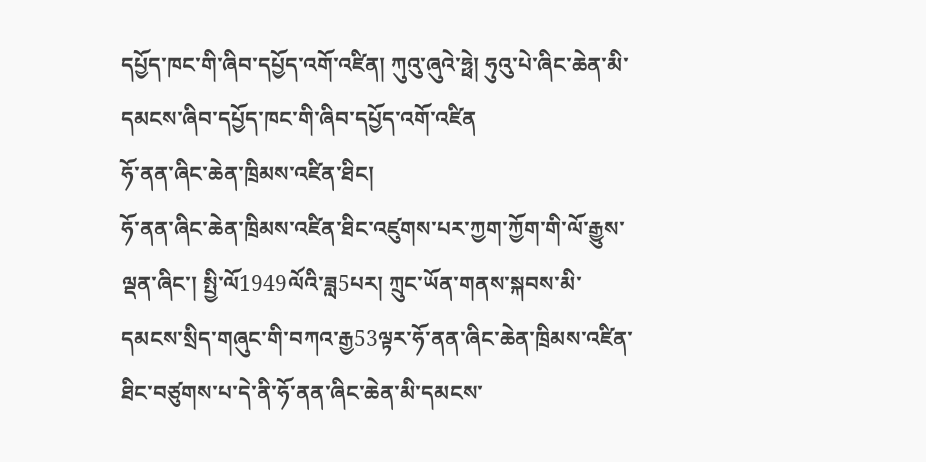དཔྱོད་ཁང་གི་ཞིབ་དཔྱོད་འགོ་འཛིན། ཀུའུ་ཞུའེ་ཧྥེ། ཧུའུ་པེ་ཞིང་ཆེན་མི་དམངས་ཞིབ་དཔྱོད་ཁང་གི་ཞིབ་དཔྱོད་འགོ་འཛིན
ཧོ་ནན་ཞིང་ཆེན་ཁྲིམས་འཛིན་ཐིང།
ཧོ་ནན་ཞིང་ཆེན་ཁྲིམས་འཛིན་ཐིང་འཛུགས་པར་ཀྱག་ཀྱོག་གི་ལོ་རྒྱུས་ལྡན་ཞིང་། སྤྱི་ལོ1949ལོའི་ཟླ5པར། ཀྲུང་ཡོན་གནས་སྐབས་མི་དམངས་སྲིད་གཞུང་གི་བཀའ་རྒྱ53ལྟར་ཧོ་ནན་ཞིང་ཆེན་ཁྲིམས་འཛིན་ཐིང་བཙུགས་པ་དེ་ནི་ཧོ་ནན་ཞིང་ཆེན་མི་དམངས་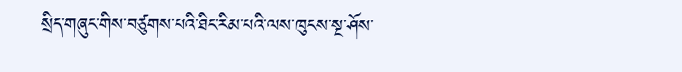སྲིད་གཞུང་གིས་བཙུགས་པའི་ཐིང་རིམ་པའི་ལས་ཁུངས་སྔ་ཤོས་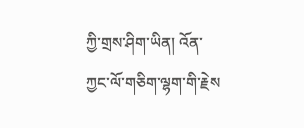ཀྱི་གྲས་ཤིག་ཡིན། འོན་ཀྱང་ལོ་གཅིག་ལྷག་གི་རྗེས